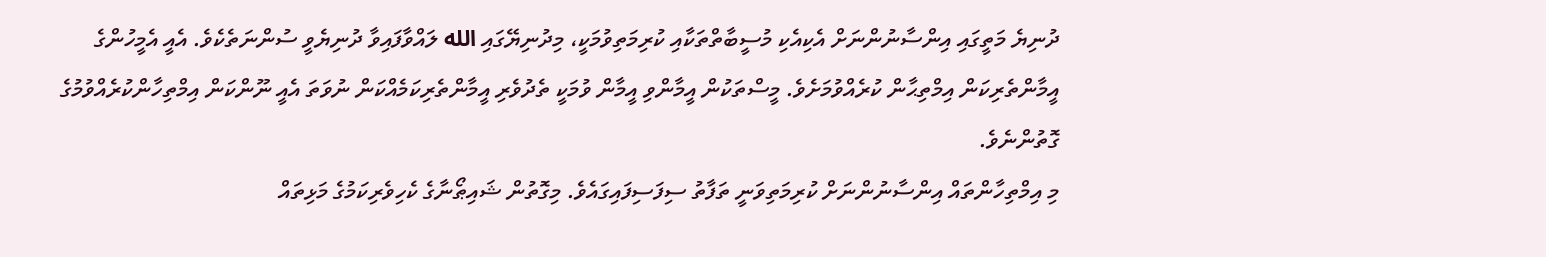ދުނިޔެ މަތީގައި އިންސާނުންނަށް އެކިއެކި މުސީބާތްތަކާއި ކުރިމަތިވުމަކީ، މިދުނިޔޭގައި الله ލައްވާފައިވާ ދުނިޔެވީ ސުންނަތެކެވެ. އެއީ އެމީހުންގެ އީމާންތެރިކަން އިމްތިޙާން ކުރެއްވުމަށެވެ. މީސްތަކުން އީމާންވި އީމާން ވުމަކީ ތެދުވެރި އީމާންތެރިކަމެއްކަން ނުވަތަ އެއީ ނޫންކަން އިމްތިހާންކުރެއްވުމުގެ ގޮތުންނެވެ.
މި އިމްތިހާންތައް އިންސާނުންނަށް ކުރިމަތިވަނީ ތަފާތު ސިފަސިފައިގައެވެ. މިގޮތުން ޝައިޠޯނާގެ ކެހިވެރިކަމުގެ މަޅިތައް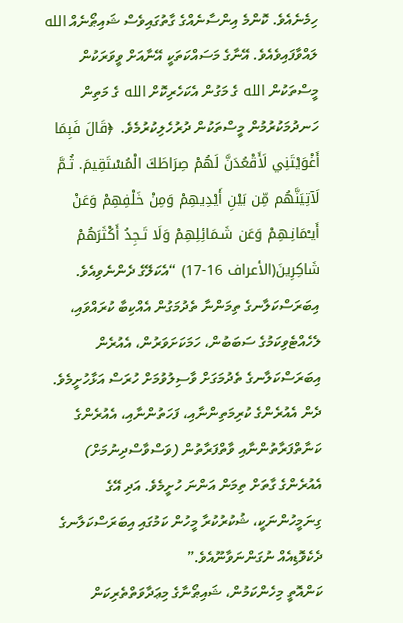ހިމެނެއެވެ. ކޮންމެ އިންސާނެއްގެ ގާތުގައިވެސް ޝައިޠޯނެއް الله ލައްވާފައިވެއެވެ. އޭނާގެ މަސައްކަތަކީ އޭނާއަށް ވީވަރަކުން މީސްތަކުން الله ގެ މަގުން އެކަހެރިކޮށް الله ގެ މަތިން ހަނދުމަކުރުމުން މީސްތަކުން ދުރުހެލިކުރުމެވެ.  ﴿قَالَ فَبِمَا أَغْوَيْتَنِي لَأَقْعُدَنَّ لَهُمْ صِرَاطَكَ الْمُسْتَقِيمَ. ثُـمَّ لَآتِيَنَّهُم مِّن بَيْنِ أَيْدِيهِمْ وَمِنْ خَلْفِهِمْ وَعَنْ أَيـْمَانِـهِمْ وَعَن شَـمَائِلِهِمْ وَلَا تَـجِدُ أَكْثَرَهُمْ شَاكِرِينَ(الأعراف 16-17) “އެކަލޭގެ ދެންނެވިއެވެ. އިބަރަސްކަލާނގެ ތިމަންނާ ތެދުމަގުން އެއްކިބާ ކުރައްވައި، ލެހެއްޓެވިކަމުގެ ސަބަބުން، ހަމަކަށަވަރުން، އެއުރެން އިބަރަސްކަލާނގެ ތެދުމަގަށް ވާސިލުވުމަށް ހުރަސް އަޅާހުށީމެވެ. ދެން އެއުރެންގެ ކުރިމަތިންނާއި، ފަހަތުންނާއި، އެއުރެންގެ ކަނާތްފަރާތުންނާއި ވާތްފަރާތުން (ވަސްވާސްދިނުމަށް) އެއުރެންގެ ގާތަށް ތިމަން އަންނަ ހުށީމެވެ. އަދި އޭގެ ގިނަމީހުންނަކީ، ޝުކުރުކުރާ މީހުން ކަމުގައި އިބަރަސްކަލާނގެ ދެކެވޮޑިއެއް ނުގަންނަވާނޫއެވެ.”
ކަންއޮތީ މިހެންކަމުން، ޝައިޠޯނާގެ މިޢަދާވަތްތެރިކަން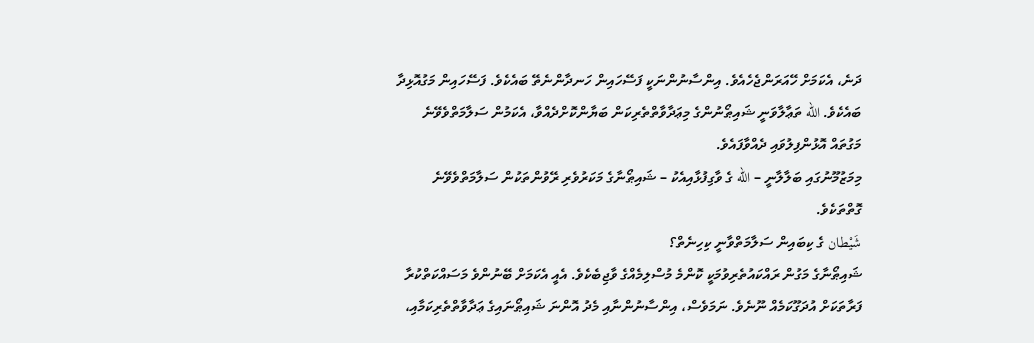ދަނެ، އެކަމަށް ހޭއަރަންޖެހެއެވެ. އިންސާނުންނަކީ ފަސޭހައިން ހަނދާންނެތޭ ބައެކެވެ. ފަސޭހައިން މަގުއޮޅިދާ ބައެކެވެ. الله ތަޢާލާވަނީ ޝައިޠޯނުންގެ މިޢަދާވާތްތެރިކަން ބަޔާންކޮށްދެއްވާ، އެކަމުން ސަލާމަތްވެވޭނެ މަގުތައް އޮޅުންފިލުވައި ދެއްވާފައެވެ.
މިމަޒުމޫނުގައި ބަލާލާނީ – الله ގެ ވާގިފުޅާއިއެކު – ޝައިޠޯނާގެ މަކަރުވެރި ރޭވުންތަކުން ސަލާމަތްވެވޭނެ ގޮތްތަކެވެ.
شَيْطان ގެ ކިބައިން ސަލާމަތްވާނީ ކިހިނެތް؟
ޝައިޠޯނާގެ މަގުން ރައްކައުތެރިވުމަކީ ކޮންމެ މުސްލިމެއްގެ ވާޖިބެކެވެ. އެއީ އެކަމަށް ބޭނުންވެ މަސައްކަތްކުރާ ފަރާތަކަށް އުދަގޫކަމެއް ނޫނެވެ. ނަމަވެސް، އިންސާނުންނާއި މެދު އޮންނަ ޝައިޠޯނައިގެ ޢަދާވާތްތެރިކަމާއި،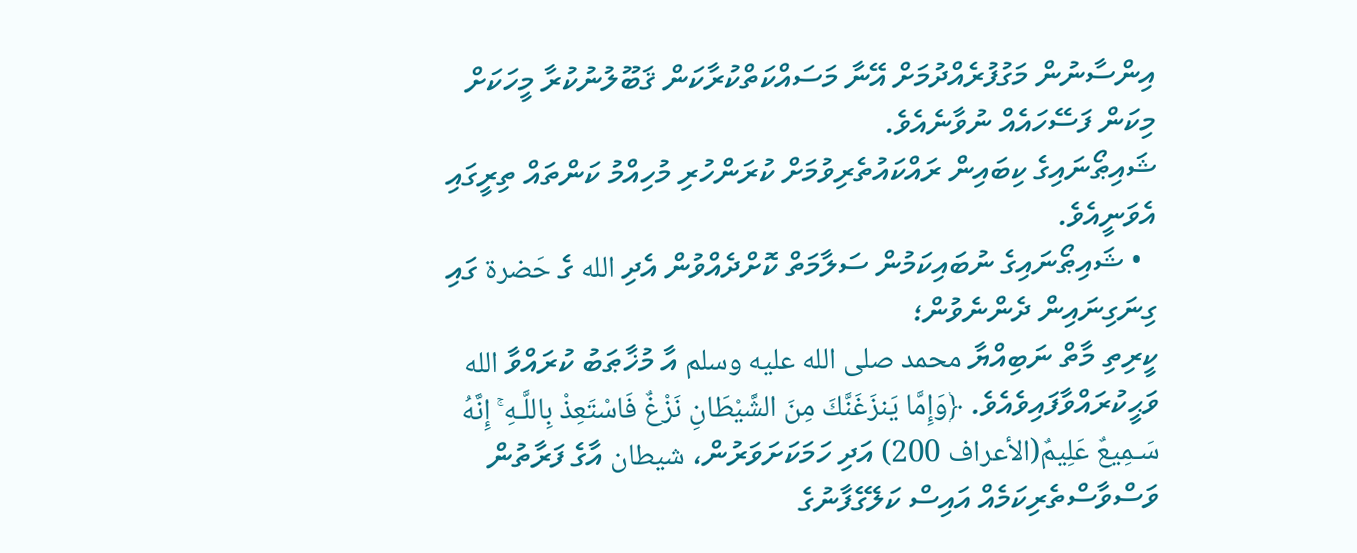އިންސާނުން މަގުފުރެއްދުމަށް އޭނާ މަސައްކަތްކުރާކަން ޤަބޫލުނުކުރާ މީހަކަށް މިކަން ފަސޭހައެއް ނުވާނެއެވެ.
ޝައިޠޯނައިގެ ކިބައިން ރައްކައުތެރިވުމަށް ކުރަންހުރި މުހިއްމު ކަންތައް ތިރީގައި އެވަނީއެވެ.
  • ޝައިޠޯނައިގެ ނުބައިކަމުން ސަލާމަތް ކޮށްދެއްވުން އެދި الله ގެ حَضرة ގައި ގިނަގިނައިން ދެންނެވުން؛
ކީރިތި މާތް ނަބިއްޔާ محمد صلى الله عليه وسلم އާ މުޚާޠަބު ކުރައްވާ الله ވަޙީކުރައްވާފައިވެއެވެ. ﴿وَإِمَّا يَنزَغَنَّكَ مِنَ الشَّيْطَانِ نَزْغٌ فَاسْتَعِذْ بِاللَّـهِ ۚ إِنَّهُ سَـمِيعٌ عَلِيمٌ(الأعراف 200) އަދި ހަމަކަށަވަރުން، شيطان އާގެ ފަރާތުން ވަސްވާސްތެރިކަމެއް އައިސް ކަލޭގެފާނުގެ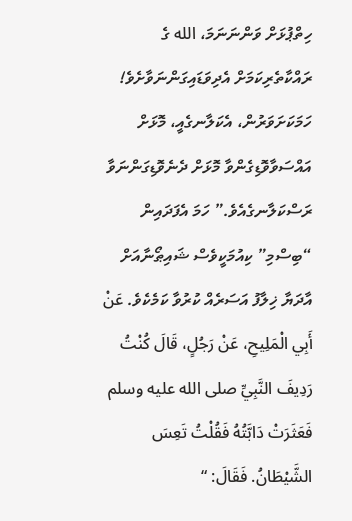ހިތްޕުޅަށް ވަންނަނަމަ، الله ގެ ރައްކާތެރިކަމަށް އެދިވަޑައިގަންނަވާށެވެ! ހަމަކަށަވަރުން، އެކަލާނގެއީ، މޮޅަށް އައްސަވާވޮޑިގެންވާ މޮޅަށް ދެނެވޮޑިގަންނަވާ  ރަސްކަލާނގެއެވެ.” ހަމަ އެފަދައިން “ބިސްމި” ކިއުމަކީވެސް ޝައިޠޯނާއަށް އާދަޔާ ޚިލާފު އަސަރެއް ކުރުވާ ކަމެކެވެ. عَنْ أَبِي الْمَلِيحِ، عَنْ رَجُلٍ، قَالَ كُنْتُ رَدِيفَ النَّبِيِّ صلى الله عليه وسلم فَعَثَرَتْ دَابَّتُهُ فَقُلْتُ تَعِسَ الشَّيْطَانُ. فَقَالَ: “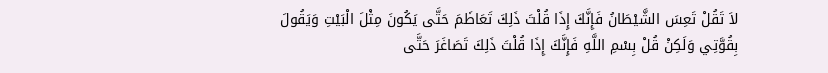لاَ تَقُلْ تَعِسَ الشَّيْطَانُ فَإِنَّكَ إِذَا قُلْتَ ذَلِكَ تَعَاظَمَ حَتَّى يَكُونَ مِثْلَ الْبَيْتِ وَيَقُولَ بِقُوَّتِي وَلَكِنْ قُلْ بِسْمِ اللَّهِ فَإِنَّكَ إِذَا قُلْتَ ذَلِكَ تَصَاغَرَ حَتَّى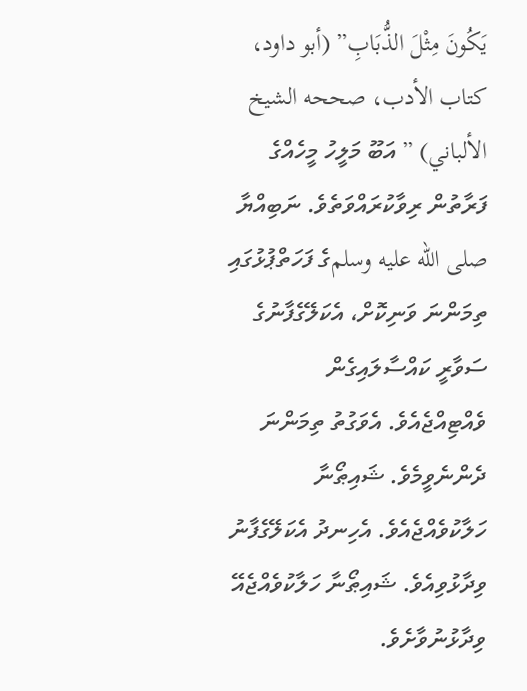يَكُونَ مِثْلَ الذُّبَابِ” (أبو داود، كتاب الأدب، صححه الشيخ الألباني) ” އަބޫ މަލީހު މީހެއްގެ ފަރާތުން ރިވާކުރައްވަތެވެ. ނަބިއްޔާ صلى الله عليه وسلمގެ ފަހަތްޕުޅުގައި ތިމަންނަ ވަނިކޮށް، އެކަލޭގެފާނުގެ ސަވާރީ ކައްސާލައިގެން ވެއްޓިއްޖެއެވެ. އެވަގުތު ތިމަންނަ ދެންނެވީމެވެ. ޝައިޠޯނާ ހަލާކުވެއްޖެއެވެ. އެހިނދު އެކަލޭގެފާނު ވިދާޅުވިއެވެ. ޝައިޠޯނާ ހަލާކުވެއްޖެއޭ ވިދާޅުނުވާށެވެ.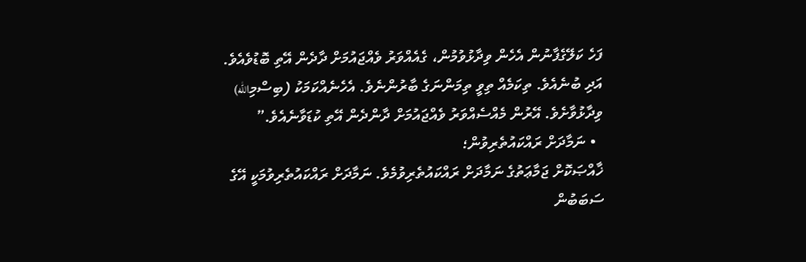ފަހެ ކަލޭގެފާނުން އެހެން ވިދާޅުވުމުން، ގެއެއްވަރު ވެއްޖައުމަށް ދާދެން އޭތި ބޮޑުވެއެވެ. އަދި ބުނެއެވެ. ތިކަމެއް ތިވީ ތިމަންނަގެ ބާރުންނެވެ. އެހެނެއްކަމަކު (ބިސްމިالله) ވިދާޅުވާށެވެ. އޭރުން މެއްސެއްވަރު ވެއްޖައުމަށް ދާންދެން އޭތި ކުޑަވާނެއެވެ.”
  • ނަމާދަށް ރައްކައުތެރިވުން؛
ޚާއްޞަކޮށް ޖަމާޢަތުގެ ނަމާދަށް ރައްކައުތެރިވުމެވެ. ނަމާދަށް ރައްކައުތެރިވުމަކީ އޭގެ ސަބަބުން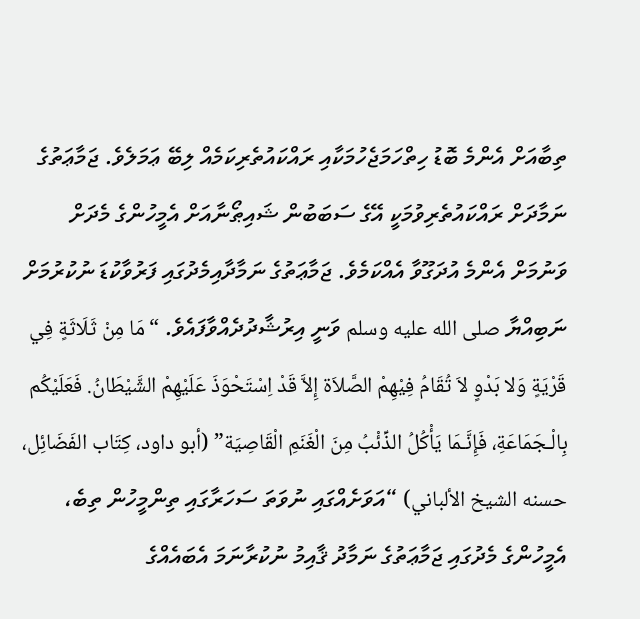ތިބާއަށް އެންމެ ބޮޑު ހިތްހަމަޖެހުމަކާއި ރައްކައުތެރިކަމެއް ލިބޭ ޢަމަލެވެ. ޖަމާޢަތުގެ ނަމާދަށް ރައްކައުތެރިވުމަކީ އޭގެ ސަބަބުން ޝައިޠޯނާއަށް އެމީހުންގެ މެދަށް ވަނުމަށް އެންމެ އުދަގޫވާ އެއްކަމެވެ. ޖަމާޢަތުގެ ނަމާދާއިމެދުގައި ފަރުވާކުޑަ ނުކުރުމަށް ނަބިއްޔާ صلى الله عليه وسلم ވަނީ އިރުޝާދުދެއްވާފައެވެ. “مَا مِنْ ثَلَاثَةٍ فِي قَرْيَةٍ وَلا بَدْوٍ لاَ تُقَامُ فِيْهِمْ الصَّلاَة إِلاَّ قَدْ اِسْتَحْوَذَ عَلَيْهِمْ الشَّيْطَانُ. فَعَلَيْكُم بِالْـجَمَاعَةِ، فَإِنَّـمَا يَأْكُلُ الذِّئْبُ مِنَ الْغَنَمِ الْقَاصِيَة” (أبو داود، كِتَاب الفَضَائِل، حسنه الشيخ الألباني) “އަވަށެއްގައި ނުވަތަ ސަހަރާގައި ތިންމީހުން ތިބެ، އެމީހުންގެ މެދުގައި ޖަމާޢަތުގެ ނަމާދު ޤާއިމު ނުކުރާނަމަ އެބައެއްގެ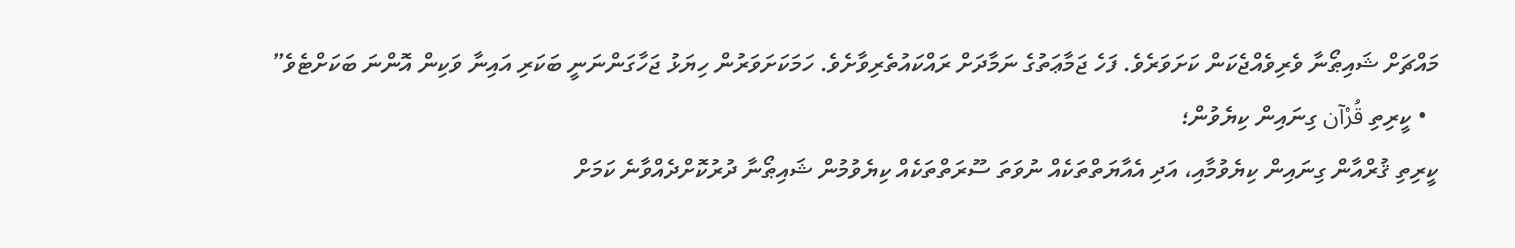މައްޗަށް ޝައިޠޯނާ ވެރިވެއްޖެކަން ކަށަވަރެވެ. ފަހެ ޖަމާޢަތުގެ ނަމާދަށް ރައްކައުތެރިވާށެވެ. ހަމަކަށަވަރުން ހިޔަޅު ޖަހާގަންނަނީ ބަކަރި އައިނާ ވަކިން އޮންނަ ބަކަށްޓެވެ”
  • ކީރިތި قُرْآن ގިނައިން ކިޔެވުން؛
ކީރިތި ޤުރްއާން ގިނައިން ކިޔެވުމާއި، އަދި އެއާޔަތްތަކެއް ނުވަތަ ސޫރަތްތަކެއް ކިޔެވުމުން ޝައިޠޯނާ ދުރުކޮށްދެއްވާނެ ކަމަށް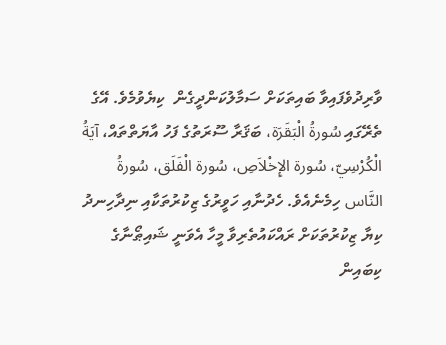ވާރިދުވެފައިވާ ބައިތަކަށް ސަމާލުކަންދީގެން  ކިޔެވުމެވެ. އޭގެ ތެރޭގައި سُورةُ الْبَقَرَة، ބަޤަރާ ސޫރަތުގެ ފަހު އާޔަތްތައް، آيَةُ الْكُرْسِيّ، سُورة الإِخْلاَصِ، سُورة الْفَلَق، سُورةُ النَّاس ހިމެނެއެވެ. ހެދުނާއި ހަވީރުގެ ޒިކުރުތަކާއި ނިދާހިނދު ކިޔާ ޒިކުރުތަކަށް ރައްކައުތެރިވާ މީހާ އެވަނީ ޝައިޠޯނާގެ ކިބައިން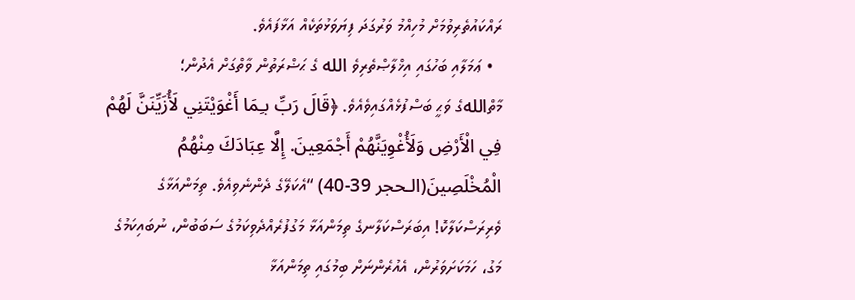ރައްކައުތެރިވުމަށް މުހިއްމު ވަރުގަދަ ފިޔަވަޅުތަކެއް އަޅާފައެވެ.
  • ޢަމަލާއި ބަހުގައި އިޚްލާޞްތެރިވެ الله ގެ ޙަޟްރަތުން ވާތްގަށް އެދުން؛
މާތްاللهގެ ވަޙީ ބަސްފުޅެއްގައިވެއެވެ. ﴿قَالَ رَبِّ بـِمَا أَغْوَيْتَنِي لَأُزَيِّنَنَّ لَهُمْ فِي الْأَرْضِ وَلَأُغْوِيَنَّهُمْ أَجْمَعِينَ. إِلَّا عِبَادَكَ مِنْهُمُ الْمُخْلَصِينَ(الـحجر 39-40) “އެކަލޭގެ ދެންނެވިއެވެ. ތިމަންއަޅާގެ ވެރިރަސްކަލާކޮ! އިބަރަސްކަލާނގެ ތިމަންއަޅާ މަގުފުރެއްދެވިކަމުގެ ސަބަބުން، ނުބައިކަމުގެ މަގު، ހަމަކަށަވަރުން، އެއުރެންނަށް ބިމުގައި ތިމަންއަޅާ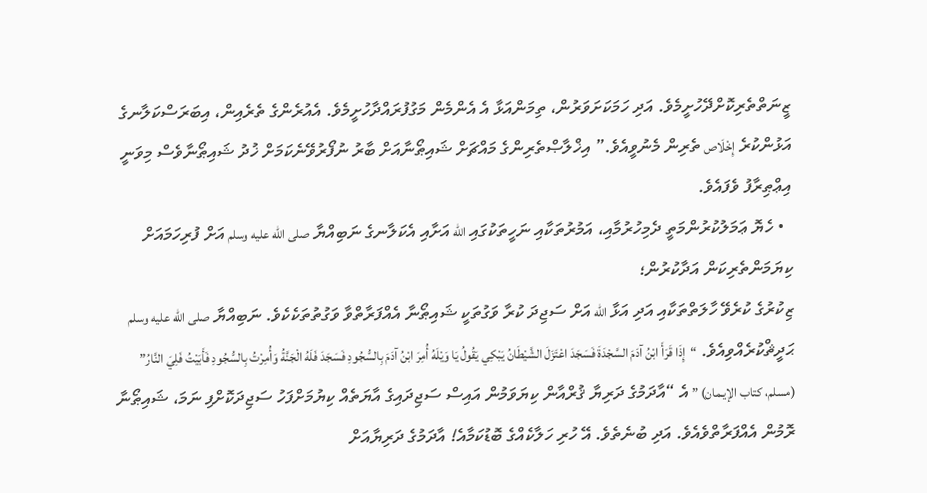ޒީނަތްތެރިކޮށްދޭހުށީމެވެ. އަދި ހަމަކަށަވަރުން، ތިމަންއަޅާ އެ އެންމެން މަގުފުރައްދާހުށީމެވެ. އެއުރެންގެ ތެރެއިން، އިބަރަސްކަލާނގެ އަޅުންކުރެ إِخْلَاص ތެރިން މެނުވީއެވެ.” އިޚްލާޞްތެރިންގެ މައްޗަށް ޝައިޠޯނާއަށް ބާރު ނުފޯރުވޭނެކަމަށް ޚުދު ޝައިޠޯނާވެސް މިވަނީ އިޢްޠިރާފު ވެފައެވެ.
  • ހެޔޮ ޢަމަލުކުރުންމަތީ ދެމިހުރުމާއި، އަމުރުތަކާއި ނަހީތަކުގައި الله އަށާއި އެކަލާނގެ ނަބިއްޔާ صلى الله عليه وسلم އަށް ފުރިހަމައަށް ކިޔަމަންތެރިކަން އަދާކުރުން؛
ޒިކުރުގެ ކުރެވޭ ހާލަތްތަކާއި އަދި އަޅާ الله އަށް ސަޖިދަ ކުރާ ވަގުތަކީ ޝައިޠޯނާ އެއްފަރާތްވާ ވަގުތުތަކެކެވެ. ނަބިއްޔާ صلى الله عليه وسلم ޙަދީޘްކުރެއްވިއެވެ. “إِذَا قَرَأَ ابْنُ آدَمَ السَّجْدَةَ فَسَجَدَ اعْتَزَلَ الشَّيْطَانُ يَبْكِي يَقُولُ يَا وَيْلَهُ أُمِرَ ابْنُ آدَمَ بِالسُّجُودِ فَسَجَدَ فَلَهُ الْجَنَّةُ وَأُمِرْتُ بِالسُّجُودِ فَأَبَيْتُ فَلِيَ النَّارُ” (مسلم، كتاب الإيـمان) ” އެ “އާދަމުގެ ދަރިޔާ ޤުރްއާން ކިޔަވަމުން އައިސް ސަޖިދައިގެ އާޔަތެއް ކިޔުމަށްފަހު ސަޖިދަކޮށްފި ނަމަ، ޝައިޠޯނާ ރޮމުން އެއްފަރާތްވެއެވެ. އަދި ބުނެތެވެ. އޭ ހުރި ހަލާކެއްގެ ބޮޑުކަމާއެ! އާދަމުގެ ދަރިޔާއަށް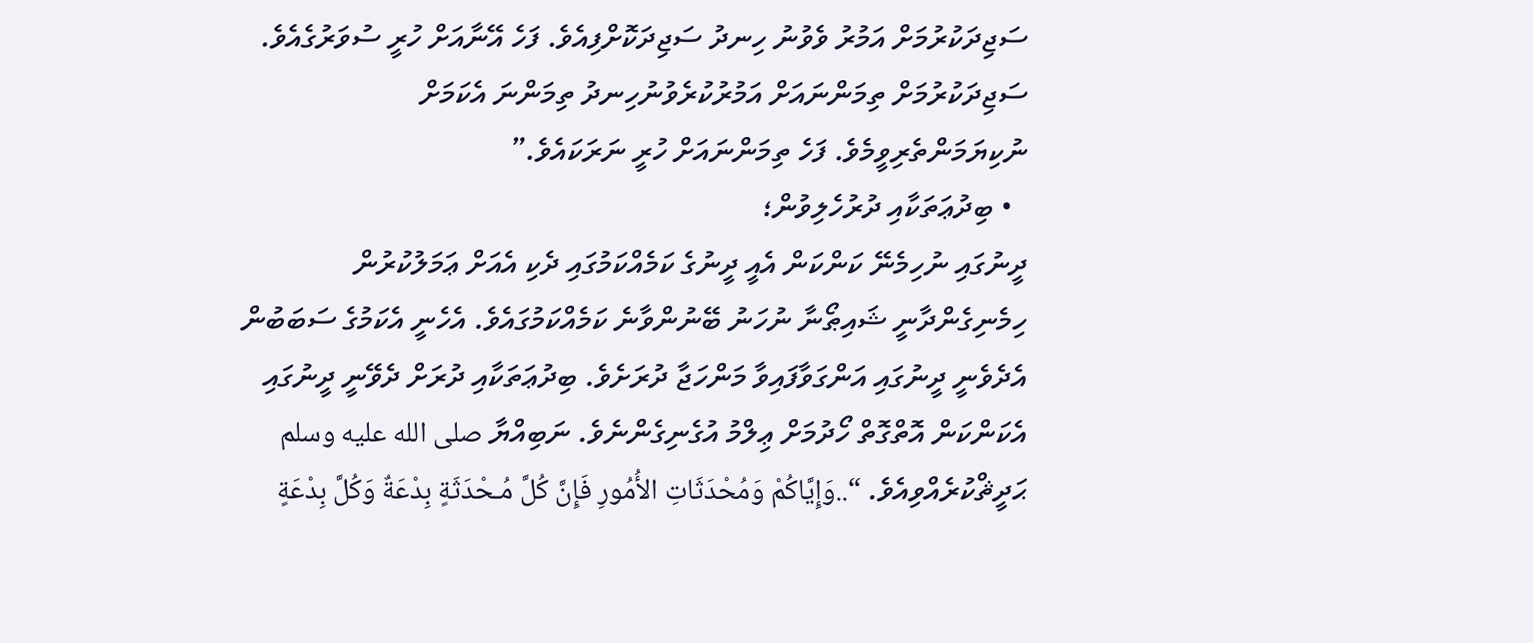ސަޖިދަކުރުމަށް އަމުރު ވެވުނު ހިނދު ސަޖިދަކޮށްފިއެވެ. ފަހެ އޭނާއަށް ހުރީ ސުވަރުގެއެވެ. ސަޖިދަކުރުމަށް ތިމަންނައަށް އަމުރުކުރެވުނުހިނދު ތިމަންނަ އެކަމަށް ނުކިޔަމަންތެރިވީމެވެ. ފަހެ ތިމަންނައަށް ހުރީ ނަރަކައެވެ.”
  • ބިދުޢަތަކާއި ދުރުހެލިވުން؛
ދީނުގައި ނުހިމެނޭ ކަންކަން އެއީ ދީނުގެ ކަމެއްކަމުގައި ދެކި އެއަށް ޢަމަލުކުރުން ހިމެނިގެންދާނީ ޝައިޠޯނާ ނުހަނު ބޭނުންވާނެ ކަމެއްކަމުގައެވެ. އެހެނީ އެކަމުގެ ސަބަބުން އެދެވެނީ ދީނުގައި އަންގަވާފައިވާ މަންހަޖާ ދުރަށެވެ. ބިދުޢަތަކާއި ދުރަށް ދެވޭނީ ދީނުގައި އެކަންކަން އޮތްގޮތް ހޯދުމަށް ޢިލްމު އުގެނިގެންނެވެ. ނަބިއްޔާ صلى الله عليه وسلم ޙަދީޘްކުރެއްވިއެވެ. “..وَإِيَّاكُمْ وَمُحْدَثَاتِ الأُمُورِ فَإِنَّ كُلَّ مُـحْدَثَةٍ بِدْعَةٌ وَكُلَّ بِدْعَةٍ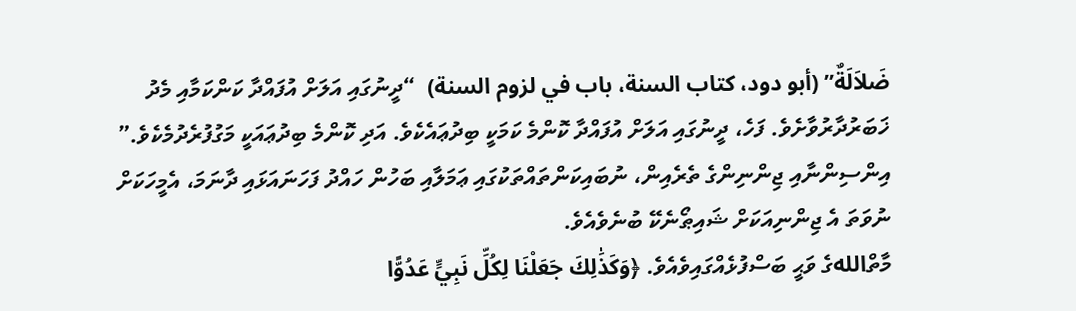ضَلاَلَةٌ” (أبو دود، كتاب السنة، باب في لزوم السنة)  “ދީނުގައި އަލަށް އުފައްދާ ކަންކަމާއި މެދު ޚަބަރުދާރުވާށެވެ. ފަހެ، ދީނުގައި އަލަށް އުފައްދާ ކޮންމެ ކަމަކީ ބިދުޢައެކެވެ. އަދި ކޮންމެ ބިދުޢައަކީ މަގުފުރެދުމެކެވެ.”
އިންސިންނާއި ޖިންނިންގެ ތެރެއިން، ނުބައިކަންތައްތަކުގައި ޢަމަލާއި ބަހުން ހައްދު ފަހަނައަޅައި ދާނަމަ، އެމީހަކަށް ނުވަތަ އެ ޖިންނިއަކަށް ޝައިޠޯނެކޭ ބުނެވެއެވެ.
މާތްاللهގެ ވަޙީ ބަސްފުޅެއްގައިވެއެވެ. ﴿وَكَذَٰلِكَ جَعَلْنَا لِكُلِّ نَبِيٍّ عَدُوًّا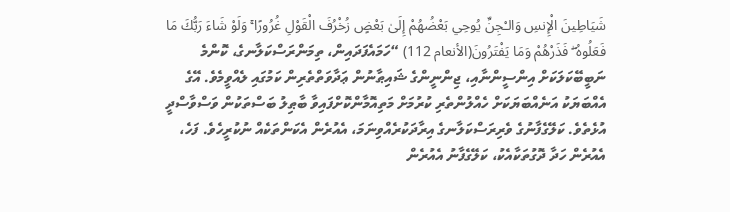شَيَاطِينَ الْإِنسِ وَالـْجِنِّ يُوحِي بَعْضُهُمْ إِلَىٰ بَعْضٍ زُخْرُفَ الْقَوْلِ غُرُورًا ۚ وَلَوْ شَاءَ رَبُّكَ مَا فَعَلُوهُ ۖ فَذَرْهُمْ وَمَا يَفْتَرُونَ(الأنعام 112) “ހަމައެފަދައިން، ތިމަންރަސްކަލާނގެ، ކޮންމެ ނަބީބޭކަލަކަށް އިންސީންނާއި، ޖިންނީންގެ ޝައިޠާނުން ޢަދާވަތްތެރިން ކަމުގައި ލެއްވީމެވެ. އޭގެ އެއްބަޔަކު އަނެއްބަޔަކަށް ހެއްލުންތެރި ކުރުމަށް މަތިއޮމާންކޮށްފައިވާ ބާޠިލު ބަސްތަކުން ވަސްވާސްދީ އުޅެތެވެ. ކަލޭގެފާނުގެ ވެރިރަސްކަލާނގެ އިރާދަކުރެއްވިނަމަ، އެއުރެން އެކަންތަކެއް ނުކުރީހެވެ. ފަހެ، އެއުރެން ހަދާ ދޮގުތަކާއެކު، ކަލޭގެފާނު އެއުރެން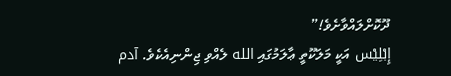ދޫކޮށްލައްވާށެވެ!”
إِبْلِيْس އަކީ މަލަކޫތީ ޢާލަމުގައި الله ލެއްވި ޖިންނިއެކެވެ. آدم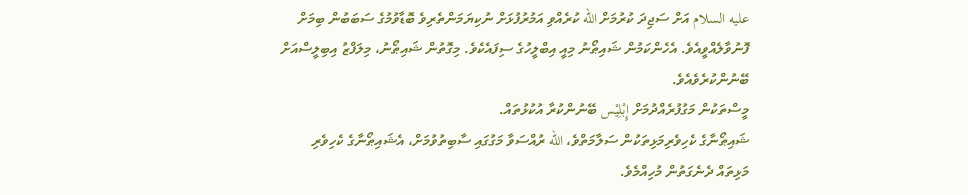عليه السلام އަށް ސަޖިދަ ކުރުމަށް الله ކުރެއްވި އަމުރުފުޅަށް ނުކިޔަމަންތެރިވެ ބޮޑާވުމުގެ ސަބަބުން ބިމަށް ފޮނުވާލެއްވީއެވެ. އެހެންކަމުން ޝައިޠޯނު މިއީ އިބްލީހުގެ ސިފައެކެވެ. މިގޮތުން ޝައިޠޯނު، މިލަފްޒު އިބިލީސްއަށް ބޭނުންކުރެވެއެވެ.
މީސްތަކުން މަގުފުރެއްދުމަށް إِبْلِيْس ބޭނުންކުރާ އުކުޅުތައް.
ޝައިޠޯނާގެ ކެހިވެރިމަޅިތަކުން ސަލާމަތްވެ، الله ރުއްސަވާ މަގުގައި ސާބިތުވުމަށް، އެޝައިޠޯނާގެ ކެހިވެރި މަޅިތައް ދެނެގަތުން މުހިއްމެވެ.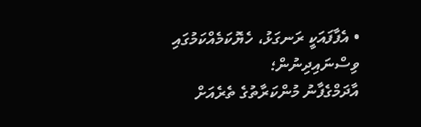• އެފާފައަކީ ރަނގަޅު، ހެޔޮކަމެއްކަމުގައި ވިސްނައިދިނުން؛
އާދަމްގެފާނު މުންކަރާތުގެ ތެރެއަށް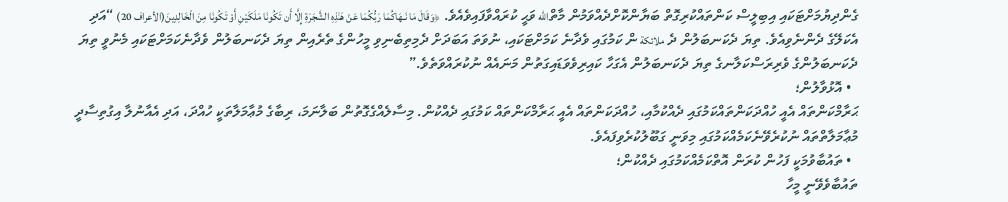ގެންދިޔުމަށްޓަކައި އިބިލީސް ކަންތައްކުރިގޮތް ބަޔާންކޮށްދެއްވަމުން މާތްالله ވަޙީ ކުރައްވާފައިވެއެވެ. ﴿وَقَالَ مَا نَـهَاكُمَا رَبُّكُمَا عَنْ هَـٰذِهِ الشَّجَرَةِ إِلَّا أَن تَكُونَا مَلَكَيْنِ أَوْ تَكُونَا مِنَ الْخَالِدِينَ(الأعراف 20) “އަދި އެކަލޭގެ ދެންނެވިއެވެ. ތިޔަ ދެކަނބަލުން ދެ ملائكة ން ކަމުގައި ވެދާނެ ކަމަށްޓަކައި، ނުވަތަ އަބަދަށް ދެމިތިބެނިވި މީހުންގެ ތެރެއިން ތިޔަ ދެކަނބަލުން ވެދާނެކަމަށްޓަކައި މެނުވީ ތިޔަ ދެކަނބަލުންގެ ވެރިރަސްކަލާނގެ ތިޔަ ދެކަނބަލުން އެގަހާ ކައިރިވެވަޑައިގަތުން މަނައެއް ނުކުރައްވަތެވެ.”
  • އޮޅުވާލުން؛
ޙަރާމްކަންތައް އެއީ ހުއްދަކަންތައްކަމުގައި ދެއްކުމާއި، ހުއްދަކަންތައް އެއީ ޙަރާމްކަންތައް ކަމުގައި ދެއްކުން. މިސާލެއްގެގޮތުން ބަލާނަމަ، ރިބާގެ މުޢާމަލާތަކީ ހުއްދަ، އަދި އެއާނުލާ އިގުތިސާދީ މުޢާމަލާތްތައް ނުކުރެވޭނެކަމެއްކަމުގައި މިވަނީ ގަބޫލުކުރެވިފައެވެ.
  • ތައުބާވުމަކީ ފަހުން ކުރަން އޮތްކަމެއްކަމުގައި ދެއްކުން؛
ތައުބާވެވޭނީ މީހާ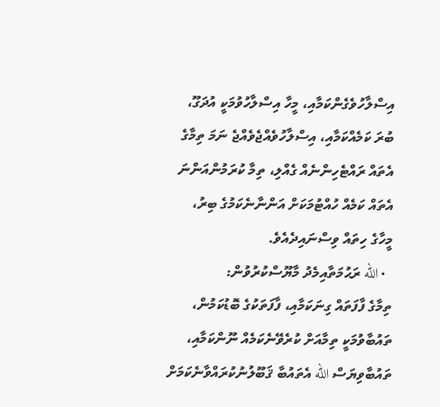އިސްލާހުވެގެންކަމާއި، މީހާ އިސްލާހުވުމަކީ އުދަގޫ، ބުރަ ކަމެއްކަމާއި، އިސްލާހުވެއްޖެވެއްޖެ ނަމަ ތިމާގެ އެތައް ރައްޓެހިންނެއް ގެއްލި، ތިމާ ކުރަމުންއަންނަ އެތައް ކަމެއް ހުއްޓުމަކަށް އަންނާނެކަމުގެ ބިރު، މީހާގެ ހިތައް ވިސްނައިދެއެވެ.
  • الله ރަޙުމަތާއިމެދު މާޔޫސްކުރުވުން:
ތިމާގެ ފާފަތައް ގިނަކަމާއި، ފާފަތަކުގެ ބޮޑުކަމުން، ތައުބާވުމަކީ ތިމާއަށް ކުރެވޭނެކަމެއް ނޫންކަމާއި، ތައުބާވިޔަސް الله އެތައުބާ ޤަބޫލުނުކުރައްވާނެކަމަށް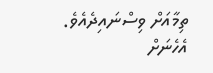ތިމާއަށް ވިސްނައިދެއެވެ. އެހެނަށް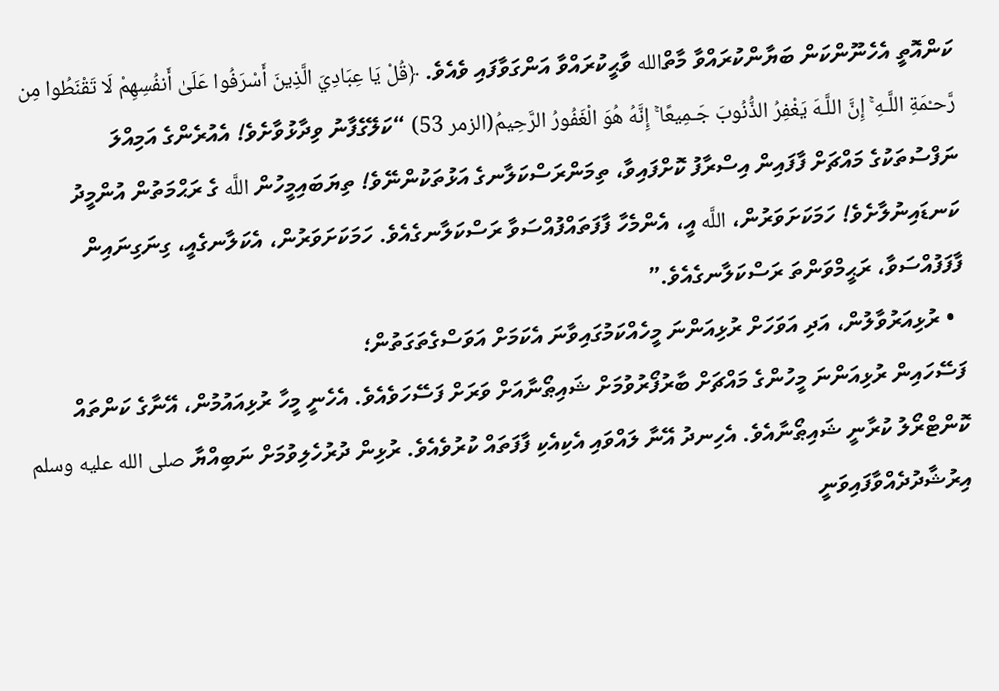ކަންއޮތީ އެހެނޫންކަން ބަޔާންކުރައްވާ މާތްالله ވާޙީކުރައްވާ އަންގަވާފައި ވެއެވެ. ﴿قُلْ يَا عِبَادِيَ الَّذِينَ أَسْرَفُوا عَلَىٰ أَنفُسِهِمْ لَا تَقْنَطُوا مِن رَّحـْمَةِ اللَّـهِ ۚ إِنَّ اللَّـهَ يَغْفِرُ الذُّنُوبَ جَـمِيعًا ۚ إِنَّهُ هُوَ الْغَفُورُ الرَّحِيمُ(الزمر 53) “ކަލޭގެފާނު ވިދާޅުވާށެވެ! އެއުރެންގެ އަމިއްލަ ނަފްސުތަކުގެ މައްޗަށް ފާފައިން އިސްރާފު ކޮށްފައިވާ، ތިމަންރަސްކަލާނގެ އަޅުތަކުންނޭވެ! ތިޔަބައިމީހުން اللَّه ގެ ރަޙްމަތުން އުންމީދު ކަނޑައިނުލާށެވެ! ހަމަކަށަވަރުން، اللَّه އީ، އެންމެހާ ފާފަތައްފުއްސަވާ ރަސްކަލާނގެއެވެ. ހަމަކަށަވަރުން، އެކަލާނގެއީ، ގިނަގިނައިން ފާފަފުއްސަވާ، ރަޙީމްވަންތަ ރަސްކަލާނގެއެވެ.”
  • ރުޅިއަރުވާލުން، އަދި އަވަހަށް ރުޅިއަންނަ މީހެއްކަމުގައިވާނަ އެކަމަށް އަވަސްގެތަގަތުން؛
ފަސޭހައިން ރުޅިއަންނަ މީހުންގެ މައްޗަށް ބާރުފޯރުވުމަށް ޝައިޠޯނާއަށް ވަރަށް ފަސޭހަވެއެވެ. އެހެނީ މީހާ ރުޅިއައުމުން، އޭނާގެ ކަންތައް ކޮންޓްރޯލު ކުރާނީ ޝައިޠޯނާއެވެ. އެހިނދު އޭނާ ލައްވައި އެކިއެކި ފާފަތައް ކުރުވެއެވެ. ރުޅިން ދުރުހެލިވުމަށް ނަބިއްޔާ صلى الله عليه وسلم އިރުޝާދުދެއްވާފައިވަނީ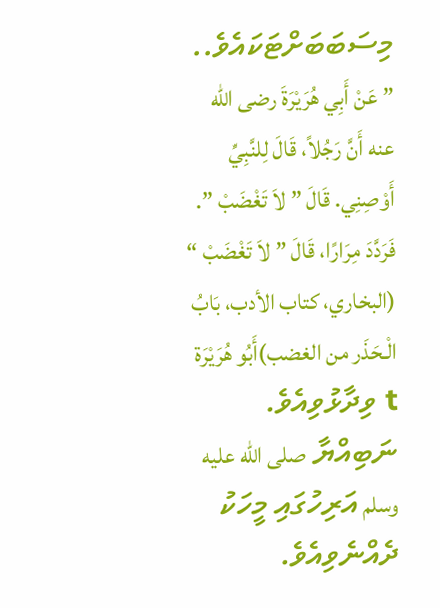މިސަބަބަށްޓަކައެވެ.. ” عَنْ أَبِي هُرَيْرَةَ رضى الله عنه أَنَّ رَجُلاً، قَالَ لِلنَّبِيِّ أَوْصِنِي. قَالَ ” لاَ تَغْضَبْ ”. فَرَدَّدَ مِرَارًا، قَالَ ” لاَ تَغْضَبْ “ (البخاري، كتاب الأدب، بَابُ الْـحَذَر من الغضب)أَبُو هُرَيْرَة t ވިދާޅުވިއެވެ. ނަބިއްޔާ صلى الله عليه وسلم އަރިހުގައި މީހަކު ދެއްނެވިއެވެ.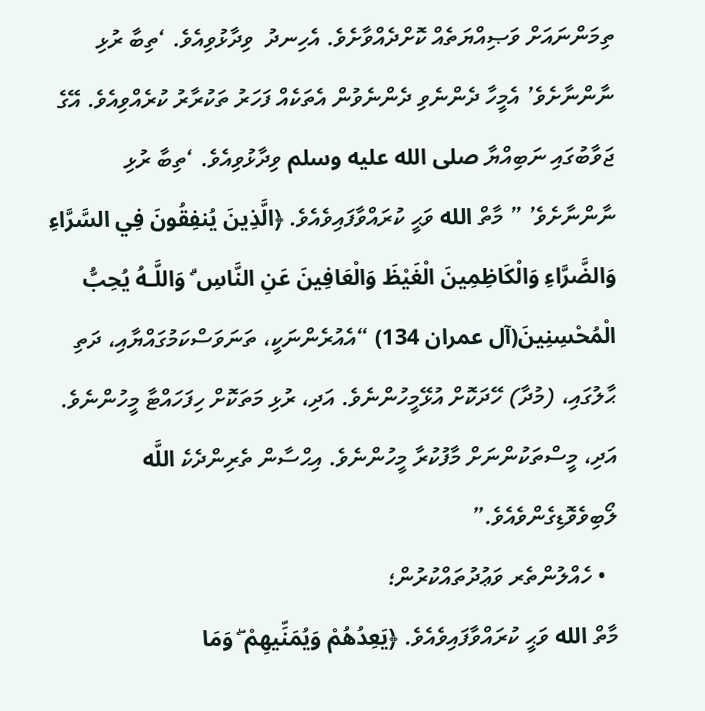ތިމަންނައަށް ވަޞިއްޔަތެއް ކޮށްދެއްވާށެވެ. އެހިނދު  ވިދާޅުވިއެވެ. ‘ތިބާ ރުޅި ނާންނާށެވެ’ އެމީހާ ދެންނެވި ދެންނެވުން އެތަކެއް ފަހަރު ތަކުރާރު ކުރެއްވިއެވެ. އޭގެ ޖަވާބުގައި ނަބިއްޔާ صلى الله عليه وسلم ވިދާޅުވިއެވެ. ‘ތިބާ ރުޅި ނާންނާށެވެ’ ” މާތް الله ވަޙީ ކުރައްވާފައިވެއެވެ. ﴿الَّذِينَ يُنفِقُونَ فِي السَّرَّاءِ وَالضَّرَّاءِ وَالْكَاظِمِينَ الْغَيْظَ وَالْعَافِينَ عَنِ النَّاسِ ۗ وَاللَّـهُ يُحِبُّ الْمُحْسِنِينَ(آل عمران 134) “އެއުރެންނަކީ، ތަނަވަސްކަމުގައްޔާއި، ދަތި ޙާލުގައި، (މުދާ) ހޭދަކޮށް އުޅޭމީހުންނެވެ. އަދި، ރުޅި މަތަކޮށް ހިފަހައްޓާ މީހުންނެވެ. އަދި، މީސްތަކުންނަށް މާފުކުރާ މީހުންނެވެ. އިޙްސާން ތެރިންދެކެ اللَّه ލޯބިވެވޮޑިގެންވެއެވެ.”
  • ހެއްލުންތެރ ވަޢުދުތައްކުރުން؛
މާތް الله ވަޙީ ކުރައްވާފައިވެއެވެ. ﴿يَعِدُهُمْ وَيُمَنِّيهِمْ ۖ وَمَا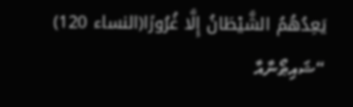يَعِدُهُمُ الشَّيْطَانُ إِلَّا غُرُورًا(النساء 120) “ޝައިޠޯނާއާ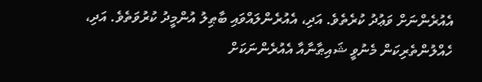އެއުރެންނަށް ވަޢުދު ކުރެތެވެ. އަދި، އެއުރެންލައްވައި ބާޠިލު އުންމީދު ކުރުވަތެވެ. އަދި، ހެއްލުންތެރިކަން މެނުވީ ޝައިޠާނާއާ އެއުރެންނަކަށް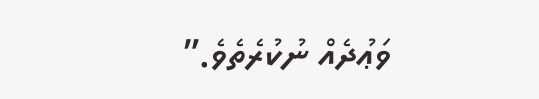ވަޢުދެއް ނުކުރެތެވެ.”